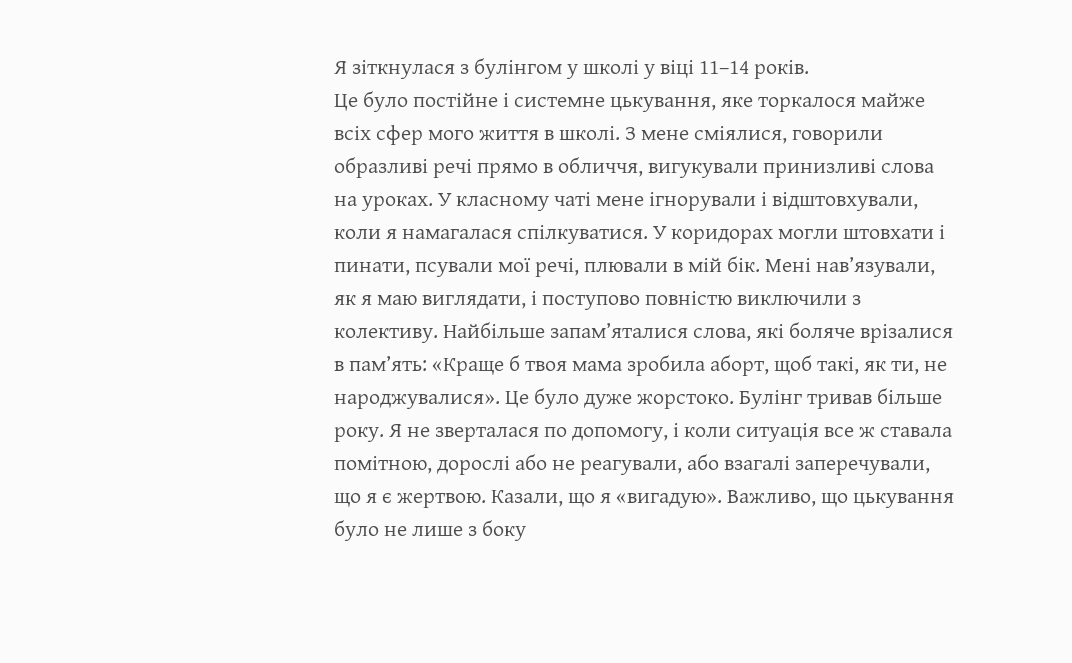Я зіткнулася з булінгом у школі у віці 11–14 років.
Це було постійне і системне цькування, яке торкалося майже всіх сфер мого життя в школі. З мене сміялися, говорили образливі речі прямо в обличчя, вигукували принизливі слова на уроках. У класному чаті мене ігнорували і відштовхували, коли я намагалася спілкуватися. У коридорах могли штовхати і пинати, псували мої речі, плювали в мій бік. Мені нав’язували, як я маю виглядати, і поступово повністю виключили з колективу. Найбільше запам’яталися слова, які боляче врізалися в пам’ять: «Краще б твоя мама зробила аборт, щоб такі, як ти, не народжувалися». Це було дуже жорстоко. Булінг тривав більше року. Я не зверталася по допомогу, і коли ситуація все ж ставала помітною, дорослі або не реагували, або взагалі заперечували, що я є жертвою. Казали, що я «вигадую». Важливо, що цькування було не лише з боку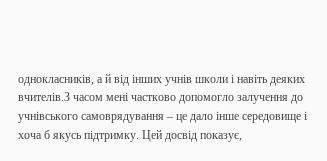однокласників, а й від інших учнів школи і навіть деяких вчителів.З часом мені частково допомогло залучення до учнівського самоврядування – це дало інше середовище і хоча б якусь підтримку. Цей досвід показує,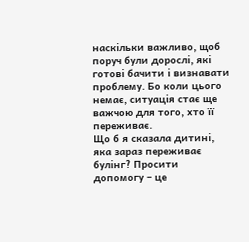наскільки важливо, щоб поруч були дорослі, які готові бачити і визнавати проблему. Бо коли цього немає, ситуація стає ще важчою для того, хто її переживає.
Що б я сказала дитині, яка зараз переживає булінг? Просити допомогу – це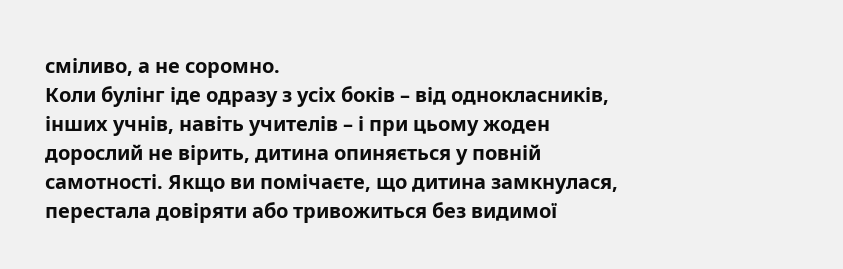сміливо, а не соромно.
Коли булінг іде одразу з усіх боків – від однокласників, інших учнів, навіть учителів – і при цьому жоден дорослий не вірить, дитина опиняється у повній самотності. Якщо ви помічаєте, що дитина замкнулася, перестала довіряти або тривожиться без видимої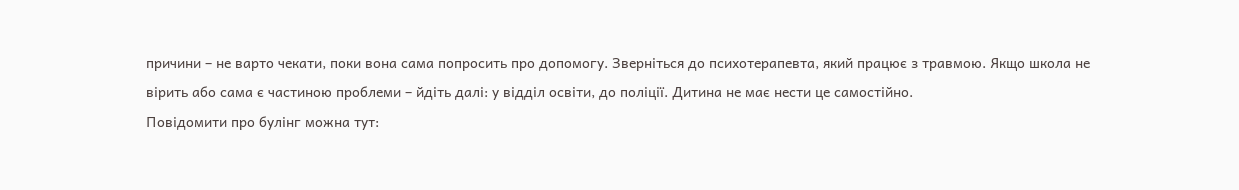причини – не варто чекати, поки вона сама попросить про допомогу. Зверніться до психотерапевта, який працює з травмою. Якщо школа не вірить або сама є частиною проблеми – йдіть далі: у відділ освіти, до поліції. Дитина не має нести це самостійно.
Повідомити про булінг можна тут: